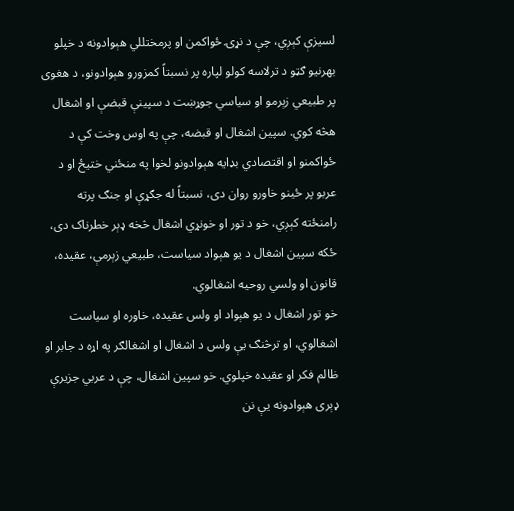لسیزې کېږي، چې د نړۍ ځواکمن او پرمختللي هېوادونه د خپلو بهرنیو ګټو د ترلاسه کولو لپاره پر نسبتاً کمزورو هېوادونو، د هغوی پر طبیعي زېرمو او سیاسي جوړښت د سپینې قبضې او اشغال هڅه کوي. سپین اشغال او قبضه، چې په اوس وخت کې د ځواکمنو او اقتصادي بډایه هېوادونو لخوا په منځني ختیځ او د عربو پر ځینو خاورو روان دی، نسبتاً له جګړې او جنګ پرته رامنځته کېږي، خو د تور او خونړي اشغال څخه ډېر خطرناک دی، ځکه سپین اشغال د یو هېواد سیاست، طبیعي زېرمې، عقیده، قانون او ولسي روحیه اشغالوي.
خو تور اشغال د یو هېواد او ولس عقیده، خاوره او سیاست اشغالوي، او ترڅنګ یې ولس د اشغال او اشغالګر په اړه د جابر او ظالم فکر او عقیده خپلوي. خو سپین اشغال، چې د عربي جزیرې ډېری هېوادونه یې نن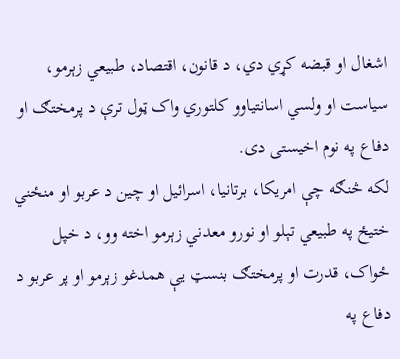اشغال او قبضه کړي دي، د قانون، اقتصاد، طبیعي زېرمو، سیاست او ولسي اسانتیاوو کلتوري واک ټول ترې د پرمختګ او دفاع په نوم اخیستی دی.
لکه څنګه چې امریکا، برتانیا، اسرائیل او چین د عربو او منځني ختیځ په طبیعي تېلو او نورو معدني زېرمو اخته وو، د خپل ځواک، قدرت او پرمختګ بنسټ یې همدغو زېرمو او پر عربو د دفاع په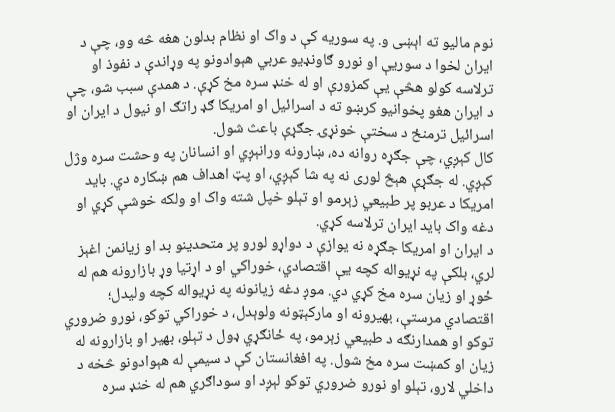نوم مالیو ته اېښی و. په سوریه کې د واک او نظام بدلون هغه څه وو، چې د ایران لخوا د سوریې او نورو ګاونډیو عربي هېوادونو په وړاندې د نفوذ او ترلاسه کولو هڅې یې کمزورې او له خنډ سره مخ کړې. د همدې سبب شو، چې د ایران هغو پخوانیو کرښو ته د اسرائیل او امریکا ګډ راتګ او نیول د ایران او اسرائیل ترمنځ د سختې خونړۍ جګړې باعث شول.
کال کېږي، چې جګړه روانه ده، ښارونه ورانېږي او انسانان په وحشت سره وژل کېږي. له جګړې هېڅ لوری نه په شا کېږي، او پټ اهداف هم ښکاره دي. باید امریکا د عربو پر طبیعي زېرمو او تېلو خپل شته واک او ولکه خوشې کړي او دغه واک باید ایران ترلاسه کړي.
د ایران او امریکا جګړه نه یوازې د دواړو لورو پر متحدینو بد او زیانمن اغېز لري، بلکې په نړیواله کچه یې اقتصادي، خوراکي او د اړتیا وړ بازارونه هم له ځوړ او زیان سره مخ کړي دي. موږ دغه زیانونه په نړیواله کچه ولیدل؛ اقتصادي مرستې، بهیرونه او مارکېټونه ولوېدل، د خوراکي توکو، نورو ضروري توکو او همدارنګه د طبیعي زېرمو، په ځانګړي ډول د تېلو، بهیر او بازارونه له زیان او کمښت سره مخ شول. په افغانستان کې د سیمې له هېوادونو څخه د داخلي لارو، تېلو او نورو ضروري توکو لېږد او سوداګري هم له خنډ سره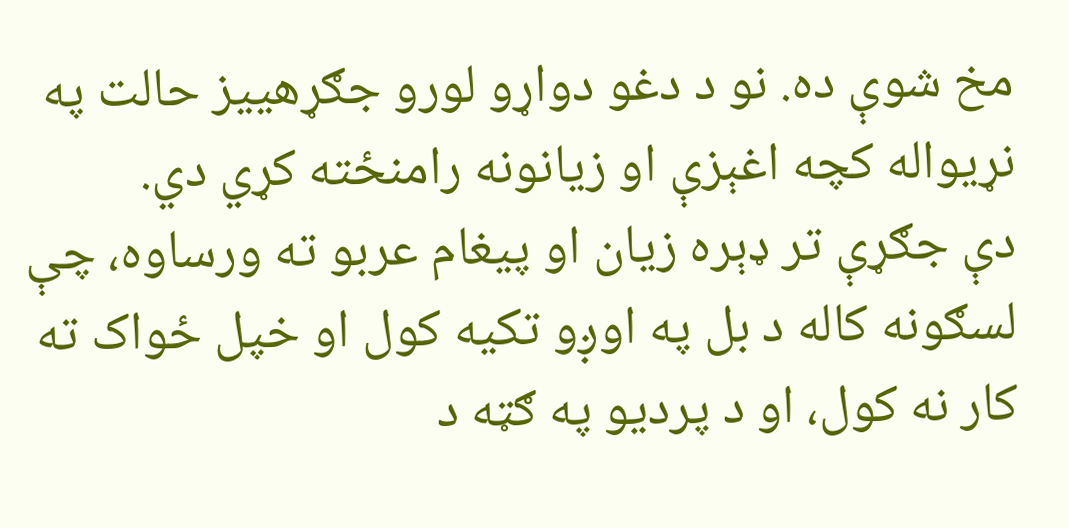مخ شوې ده. نو د دغو دواړو لورو جګړهییز حالت په نړیواله کچه اغېزې او زیانونه رامنځته کړي دي.
دې جګړې تر ډېره زیان او پیغام عربو ته ورساوه، چې لسګونه کاله د بل په اوږو تکیه کول او خپل ځواک ته کار نه کول، او د پردیو په ګټه د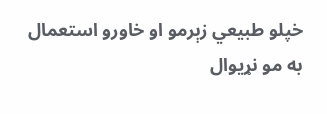خپلو طبیعي زېرمو او خاورو استعمال به مو نړیوال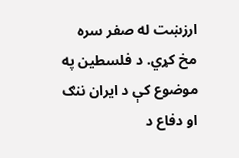ارزښت له صفر سره مخ کړي. د فلسطین په موضوع کې د ایران ننګ او دفاع د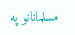مسلمانانو په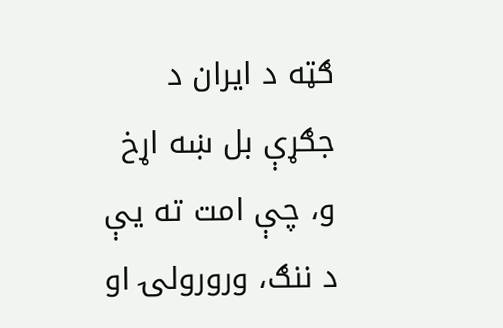ګټه د ایران د جګړې بل ښه اړخ و، چې امت ته یې د ننګ، ورورولۍ او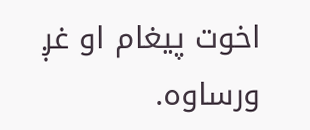اخوت پیغام او غږ ورساوه.